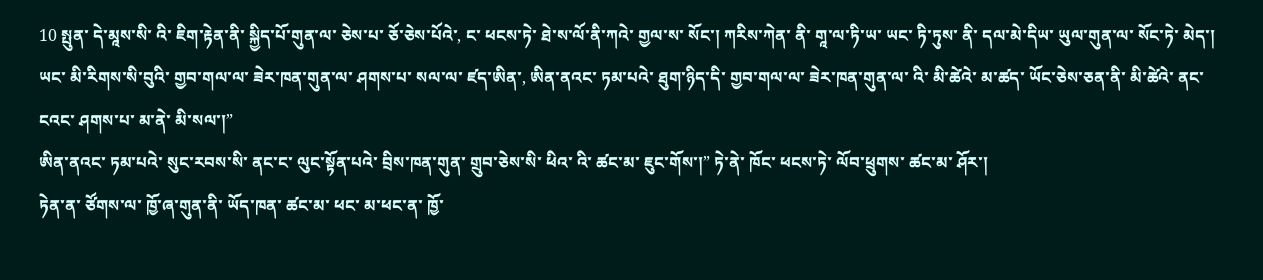10 སྤུན་ དེ་མཱས་སི་ འི་ ཇིག་རྟེན་ནི་ སྐྱིད་པོ་གུན་ལ་ ཅེས་པ་ ཅོ་ཅེས་པོའེ་, ང་ ཕངས་ཏེ་ ཐེ་ས་ལོ་ནི་ཀའེ་ གྱལ་ས་ སོང་། ཀརིས་ཀེན་ ནི་ གཱ་ལ་ཏི་ཡ་ ཡང་ ཏི་ཏུས་ ནི་ དལ་མེ་དིཡ་ ཡུལ་གུན་ལ་ སོང་ཏེ་ མེད་།
ཡང་ མི་རིགས་སི་བུའི་ གྱབ་གལ་ལ་ ཟེར་ཁན་གུན་ལ་ ཤགས་པ་ སལ་ལ་ ཛད་ཨིན་, ཨིན་ནའང་ ཏམ་པའེ་ ཐུག་ཉིད་དི་ གྱབ་གལ་ལ་ ཟེར་ཁན་གུན་ལ་ འི་ མི་ཚེའེ་ མ་ཚད་ ཡོང་ཅེས་ཅན་ནི་ མི་ཚེའེ་ ནང་ངའང་ ཤགས་པ་ མ་ནེ་ མི་སལ་།”
ཨིན་ནའང་ ཏམ་པའེ་ སུང་རབས་སི་ ནང་ང་ ལུང་སྟོན་པའེ་ བྲིས་ཁན་གུན་ གྲུབ་ཅེས་སི་ ཕིའ་ འི་ ཚང་མ་ ཇུང་གོས་།” ཏེ་ནེ་ ཁོང་ ཕངས་ཏེ་ ལོབ་ཕྲུགས་ ཚང་མ་ ཤོར་།
ཏེན་ན་ ཙོགས་ལ་ ཁྱོ་ཞ་གུན་ནི་ ཡོད་ཁན་ ཚང་མ་ ཕང་ མ་ཕང་ན་ ཁྱོ་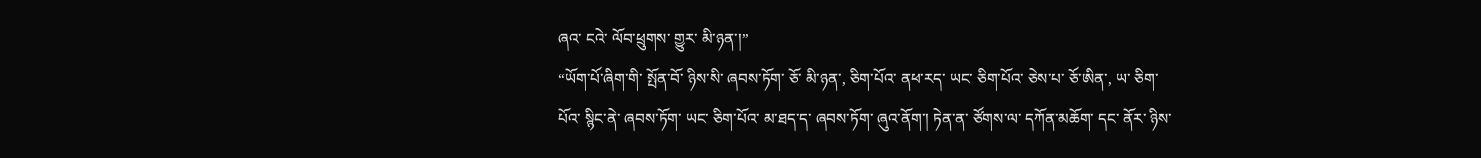ཞའ་ ངའེ་ ལོབ་ཕྲུགས་ གྱུར་ མི་ཉན་།”
“ཡོག་པོ་ཞིག་གི་ སྤོན་བོ་ ཉིས་སི་ ཞབས་ཏོག་ ཅོ་ མི་ཉན་, ཅིག་པོའ་ ནཕ་རད་ ཡང་ ཅིག་པོའ་ ཅེས་པ་ ཅོ་ཨིན་, ཡ་ ཅིག་པོའ་ སྙིང་ནེ་ ཞབས་ཏོག་ ཡང་ ཅིག་པོའ་ མ་ཐད་ད་ ཞབས་ཏོག་ ཞུའ་ནོག་། ཏེན་ན་ ཙོགས་ལ་ དཀོན་མཆོག་ དང་ ནོར་ ཉིས་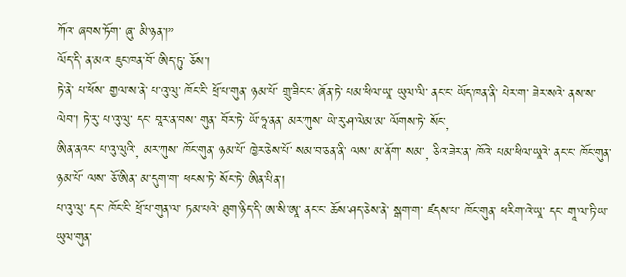ཀོའ་ ཞབས་ཏོག་ ཞུ་ མི་ཉན་།”
ལོད་དི་ ན་མའ་ ཇུང་ཁན་བོ་ ཨིད་ཏུ་ ཅོས་།
ཏེ་ནེ་ པ་ཕོས་ གྱལ་ས་ནེ་ པ་འུ་ལུ་ ཁོང་ངི་ ཕྲོ་པ་གུན་ ཉམ་པོ་ གྲུ་ཟིང་ང་ ཞོན་ཏེ་ པམ་ཕིལ་ཡཱ་ ཡུལ་ལི་ ནང་ང་ ཡོད་ཁན་ནི་ པེར་ག་ ཟེར་སའེ་ ནས་ས་ ལེབ་། ཏེ་རུ་ པ་འུ་ལུ་ དང་ བཱར་ན་བས་ གུན་ བོར་ཏེ་ ཡོ་ཧཱ་ནན་ མར་ཀུས་ ཡེ་རུ་ཤ་ལེམ་མ་ ལོགས་ཏེ་ སོང་,
ཨིན་ནའང་ པ་འུ་ལུའི་, མར་ཀུས་ ཁོང་གུན་ ཉམ་པོ་ ཁྱེར་ཅེས་པོ་ སམ་བ་ཅན་ནི་ ལས་ མ་ནོག་ སམ་, ཅིའ་ཟེར་ན་ ཁོའེ་ པམ་ཕིལ་ཡཱའེ་ ནང་ང་ ཁོང་གུན་ ཉམ་པོ་ ལས་ ཅོ་ཨིན་ མ་དུག་ག་ ཕངས་ཏེ་ སོང་ཏེ་ ཨིན་པིན་།
པ་འུ་ལུ་ དང་ ཁོང་ངི་ ཕྲོ་པ་གུན་ལ་ ཏམ་པའེ་ ཐུག་ཉིད་དི་ ཨ་སི་ཨཱ་ ནང་ང་ ཆོས་ཤད་ཅེས་ནེ་ སྒག་ག་ ཛདས་པ་ ཁོང་གུན་ ཕརིག་འེ་ཡཱ་ དང་ གཱ་ལ་ཏི་ཡ་ ཡུལ་གུན་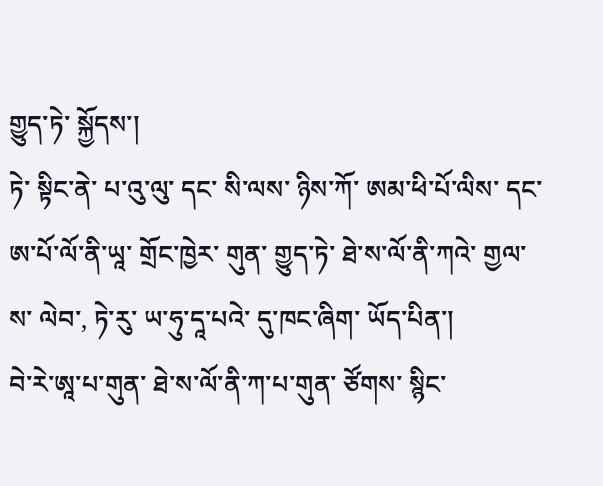གྱུད་ཏེ་ སྐྱོདས་།
ཏེ་ སྟིང་ནེ་ པ་འུ་ལུ་ དང་ སི་ལས་ ཉིས་ཀོ་ ཨམ་ཕི་པོ་ལིས་ དང་ ཨ་པོ་ལོ་ནི་ཡཱ་ གྲོང་ཁྱེར་ གུན་ གྱུད་ཏེ་ ཐེ་ས་ལོ་ནི་ཀའེ་ གྱལ་ས་ ལེབ་, ཏེ་རུ་ ཡ་ཧུ་དཱ་པའེ་ དུ་ཁང་ཞིག་ ཡོད་པིན་།
བེ་རེ་ཨཱ་པ་གུན་ ཐེ་ས་ལོ་ནི་ཀ་པ་གུན་ ཙོགས་ སྙིང་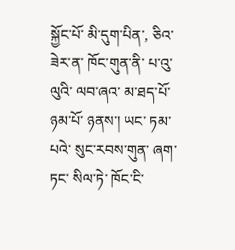སྐྱོང་པོ་ མི་དུག་པིན་, ཅིའ་ཟེར་ན་ ཁོང་གུན་ནི་ པ་འུ་ལུའི་ ལབ་ཞའ་ མ་ཐད་པོ་ ཉམ་པོ་ ཉནས་། ཡང་ ཏམ་པའེ་ སུང་རབས་གུན་ ཞག་ཏང་ སིལ་ཏེ་ ཁོང་ངི་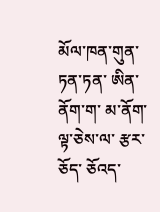མོལ་ཁན་གུན་ ཏན་ཏན་ ཨིན་ནོག་ག་ མ་ནོག་ ལྟ་ཅེས་ལ་ རྩར་ཅོད་ ཅོའད་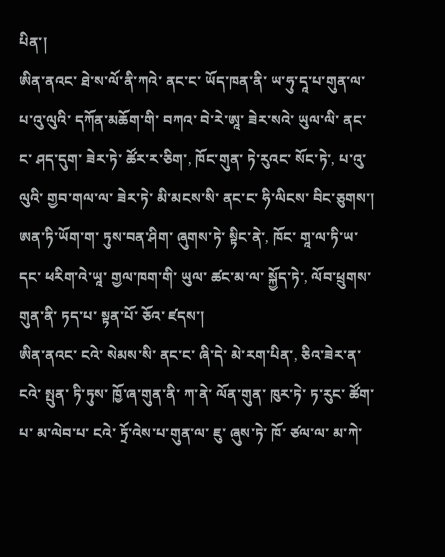པིན་།
ཨིན་ནའང་ ཐེ་ས་ལོ་ནི་ཀའེ་ ནང་ང་ ཡོད་ཁན་ནི་ ཡ་ཧུ་དཱ་པ་གུན་ལ་ པ་འུ་ལུའི་ དཀོན་མཆོག་གི་ བཀའ་ བེ་རེ་ཨཱ་ ཟེར་སའེ་ ཡུལ་ལི་ ནང་ང་ ཤད་དུག་ ཟེར་ཏེ་ ཚོར་ར་ཅིག་, ཁོང་གུན་ ཏེ་རུའང་ སོང་ཏེ་, པ་འུ་ལུའི་ གྱབ་གལ་ལ་ ཟེར་ཏེ་ མི་མངས་སི་ ནང་ང་ ཧི་ལིངས་ བིང་ཅུགས་།
ཨན་ཏི་ཡོག་ག་ ཏུས་བན་ཤིག་ ཞུགས་ཏེ་ སྟིང་ནེ་, ཁོང་ གཱ་ལ་ཏི་ཡ་ དང་ ཕརིག་འེ་ཡཱ་ གྱལ་ཁག་གི་ ཡུལ་ ཚང་མ་ལ་ སྐྱོད་ཏེ་, ལོབ་ཕྲུགས་གུན་ནི་ ཏད་པ་ སྟན་པོ་ ཅོའ་ ཛདས་།
ཨིན་ནའང་ ངའེ་ སེམས་སི་ ནང་ང་ ཞི་དེ་ མེ་རག་པིན་, ཅིའ་ཟེར་ན་ ངའེ་ སྤུན་ ཏི་ཏུས་ ཁྱོ་ཞ་གུན་ནི་ ཀ་ནེ་ ལོན་གུན་ ཁུར་ཏེ་ ཏ་རུང་ ཚོག་པ་ མ་ལེབ་པ་ ངའེ་ ཏྲོ་འེས་པ་གུན་ལ་ ཇུ་ ཞུས་ཏེ་ ཁོ་ ཙལ་ལ་ མ་ཀེ་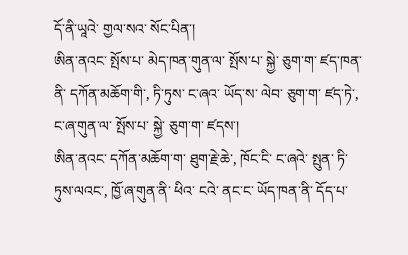དོ་ནི་ཡཱའེ་ གྱལ་སའ་ སོང་པིན་།
ཨིན་ནའང་ སྤོས་པ་ མེད་ཁན་གུན་ལ་ སྤོས་པ་ སྐྱེ་ ཅུག་ག་ ཛད་ཁན་ནི་ དཀོན་མཆོག་གི་, ཏི་ཏུས་ ང་ཞའ་ ཡོད་ས་ ལེབ་ ཅུག་ག་ ཛད་ཏེ་, ང་ཞ་གུན་ལ་ སྤོས་པ་ སྐྱེ་ ཅུག་ག་ ཛདས་།
ཨིན་ནའང་ དཀོན་མཆོག་ག་ ཐུག་རྗེ་ཆེ་, ཁོང་ངི་ ང་ཞའེ་ སྤུན་ ཏི་ཏུས་ལའང་, ཁྱོ་ཞ་གུན་ནི་ ཕིའ་ ངའེ་ ནང་ང་ ཡོད་ཁན་ནི་ དོད་པ་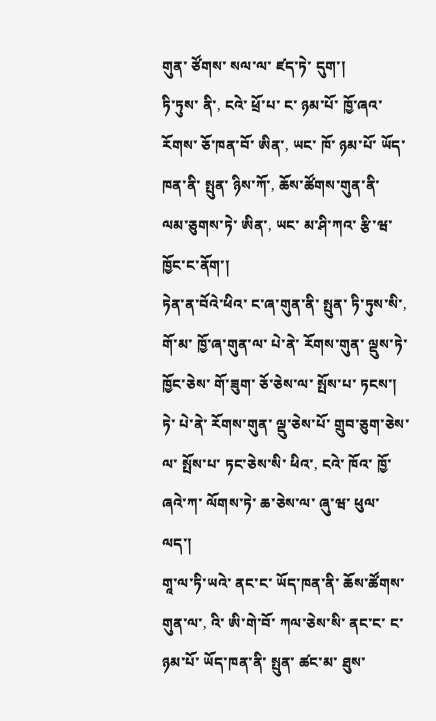གུན་ ཙོགས་ སལ་ལ་ ཛད་ཏེ་ དུག་།
ཏི་ཏུས་ ནི་, ངའེ་ ཕྲོ་པ་ ང་ ཉམ་པོ་ ཁྱོ་ཞའ་ རོགས་ ཅོ་ཁན་བོ་ ཨིན་, ཡང་ ཁོ་ ཉམ་པོ་ ཡོད་ཁན་ནི་ སྤུན་ ཉིས་ཀོ་, ཆོས་ཚོགས་གུན་ནི་ ལམ་ཅུགས་ཏེ་ ཨིན་, ཡང་ མ་ཤི་ཀའ་ རྩི་ཝ་ ཁྱོང་ང་ནོག་།
ཏེན་ན་བོའེ་ཕིའ་ ང་ཞ་གུན་ནི་ སྤུན་ ཏི་ཏུས་སི་, གོ་མ་ ཁྱོ་ཞ་གུན་ལ་ པེ་ནེ་ རོགས་གུན་ ལྡུས་ཏེ་ ཁྱོང་ཅེས་ གོ་ཟུག་ ཅོ་ཅེས་ལ་ སྤོས་པ་ ཏངས་། ཏེ་ པེ་ནེ་ རོགས་གུན་ ལྡུ་ཅེས་པོ་ གྲུབ་ཅུག་ཅེས་ལ་ སྤོས་པ་ ཏང་ཅེས་སི་ ཕིའ་, ངའེ་ ཁོའ་ ཁྱོ་ཞའེ་ཀ་ ལོགས་ཏེ་ ཆ་ཅེས་ལ་ ཞུ་ཝ་ ཕུལ་ལད་།
གཱ་ལ་ཏི་ཡའེ་ ནང་ང་ ཡོད་ཁན་ནི་ ཆོས་ཚོགས་གུན་ལ་, འི་ ཨི་གེ་བོ་ ཀལ་ཅེས་སི་ ནང་ང་ ང་ ཉམ་པོ་ ཡོད་ཁན་ནི་ སྤུན་ ཚང་མ་ ཐུས་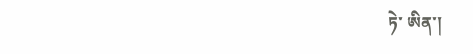ཏེ་ ཨིན་།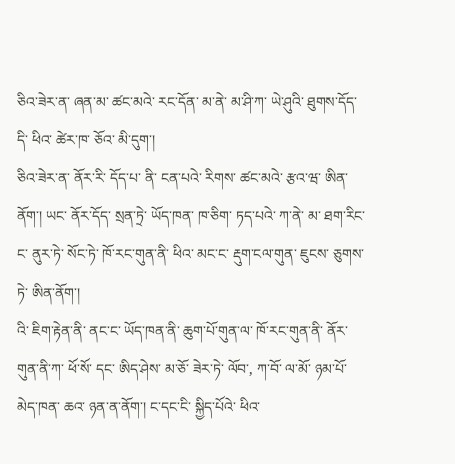ཅིའ་ཟེར་ན་ ཞན་མ་ ཚང་མའེ་ རང་དོན་ མ་ནེ་ མ་ཤི་ཀ་ ཡེ་ཤུའི་ ཐུགས་དོད་དི་ ཕིའ་ ཚེར་ཁ་ ཅོའ་ མི་དུག་།
ཅིའ་ཟེར་ན་ ནོར་རི་ དོད་པ་ ནི་ ངན་པའེ་ རིགས་ ཚང་མའེ་ རྩའ་ཝ་ ཨིན་ནོག་། ཡང་ ནོར་དོད་ སྲན་ཏྲེ་ ཡོད་ཁན་ ཁ་ཅིག་ ཏད་པའེ་ ཀ་ནེ་ མ་ ཐག་རིང་ང་ ནུར་ཏེ་ སོང་ཏེ་ ཁོ་རང་གུན་ནི་ ཕིའ་ མང་ང་ རྡུག་ངལ་གུན་ ཇུངས་ ཅུགས་ཏེ་ ཨིན་ནོག་།
འི་ ཇིག་རྟེན་ནི་ ནང་ང་ ཡོད་ཁན་ནི་ ཆུག་པོ་གུན་ལ་ ཁོ་རང་གུན་ནི་ ནོར་གུན་ནི་ཀ་ ཕོ་སོ་ དང་ ཨིད་ཤེས་ མ་ཅོ་ ཟེར་ཏེ་ ལོབ་, ཀ་བོ་ ལ་མོ་ ཉམ་པོ་ མེད་ཁན་ ཆའ་ ཉན་ན་ནོག་། ང་དང་ངི་ སྐྱིད་པོའེ་ ཕིའ་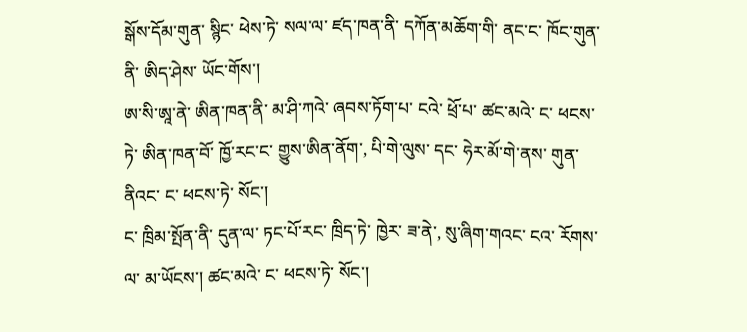སྒོས་དོམ་གུན་ སྙིང་ ཕེས་ཏེ་ སལ་ལ་ ཛད་ཁན་ནི་ དཀོན་མཆོག་གི་ ནང་ང་ ཁོང་གུན་ནི་ ཨིད་ཤེས་ ཡོང་གོས་།
ཨ་སི་ཨཱ་ནེ་ ཨིན་ཁན་ནི་ མ་ཤི་ཀའེ་ ཞབས་ཏོག་པ་ ངའེ་ ཕྲོ་པ་ ཚང་མའེ་ ང་ ཕངས་ཏེ་ ཨིན་ཁན་བོ་ ཁྱོ་རང་ང་ གྱུས་ཨིན་ནོག་, པི་གེ་ལུས་ དང་ ཧེར་མོ་གེ་ནས་ གུན་ནིའང་ ང་ ཕངས་ཏེ་ སོང་།
ང་ ཁྲིམ་སྤོན་ནི་ དུན་ལ་ ཏང་པོ་རང་ ཁྲིད་ཏེ་ ཁྱེར་ ཟ་ནེ་, སུ་ཞིག་གའང་ ངའ་ རོགས་ལ་ མ་ཡོངས་། ཚང་མའེ་ ང་ ཕངས་ཏེ་ སོང་།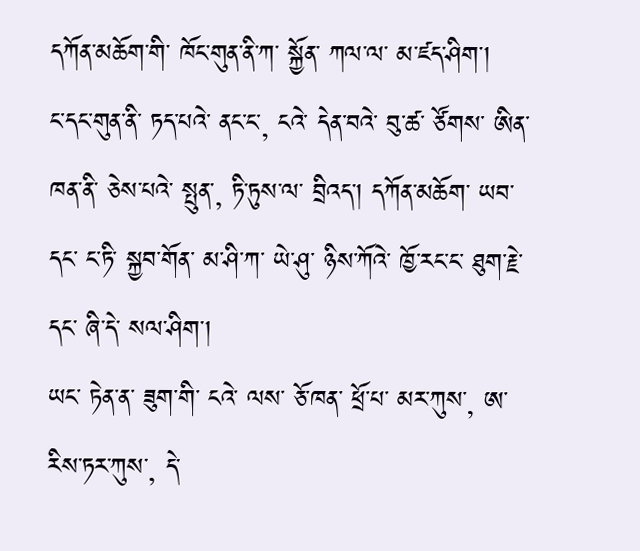དཀོན་མཆོག་གི་ ཁོང་གུན་ནི་ཀ་ སྐྱོན་ ཀལ་ལ་ མ་ཛད་ཤིག་།
ང་དང་གུན་ནི་ ཏད་པའེ་ ནང་ང་, ངའེ་ དེན་བའེ་ བུ་ཚ་ ཙོགས་ ཨིན་ཁན་ནི་ ཅེས་པའེ་ སྤུན་, ཏི་ཏུས་ལ་ བྲིའད་། དཀོན་མཆོག་ ཡབ་ དང་ ང་ཏི་ སྐྱབ་གོན་ མ་ཤི་ཀ་ ཡེ་ཤུ་ ཉིས་ཀོའེ་ ཁྱོ་རང་ང་ ཐུག་རྗེ་ དང་ ཞི་དེ་ སལ་ཤིག་།
ཡང་ ཏེན་ན་ ཟུག་གི་ ངའེ་ ལས་ ཅོ་ཁན་ ཕྲོ་པ་ མར་ཀུས་, ཨ་རིས་ཏར་ཀུས་, དེ་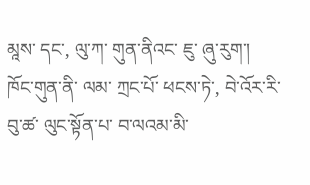མཱས་ དང་, ལུ་ཀ་ གུན་ནིའང་ ཇུ་ ཞུ་རུག་།
ཁོང་གུན་ནི་ ལམ་ ཀྲང་པོ་ ཕངས་ཏེ་, བེ་འོར་རི་ བུ་ཚ་ ལུང་སྟོན་པ་ བ་ལའམ་མི་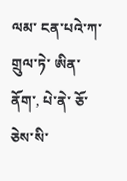ལམ་ ངན་པའེ་ཀ་ གྲུལ་ཏེ་ ཨིན་ནོག་, པེ་ནེ་ ཅོ་ཅེས་སི་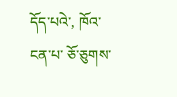དོད་པའེ་, ཁོའ་ ངན་པ་ ཅོ་ཅུགས་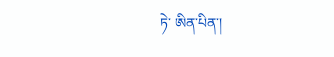ཏེ་ ཨིན་པིན་།